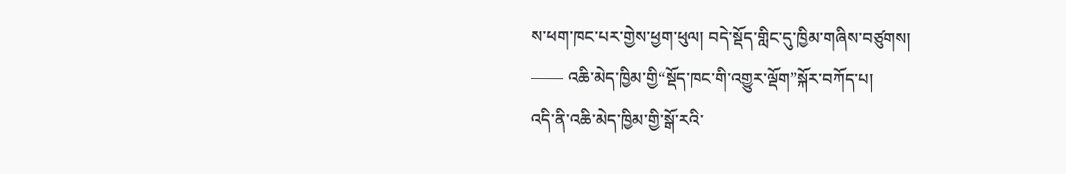ས་ཕག་ཁང་པར་གྱེས་ཕྱག་ཕུལ། བདེ་སྡོད་གླིང་དུ་ཁྱིམ་གཞིས་བཙུགས།
—— འཆི་མེད་ཁྱིམ་གྱི“སྡོད་ཁང་གི་འགྱུར་ལྡོག”སྐོར་བཀོད་པ།
འདི་ནི་འཆི་མེད་ཁྱིམ་གྱི་སྒོ་རའི་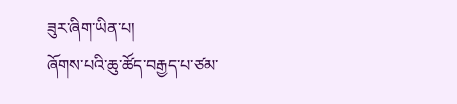ཟུར་ཞིག་ཡིན་པ།
ཞོགས་པའི་ཆུ་ཚོད་བརྒྱད་པ་ཙམ་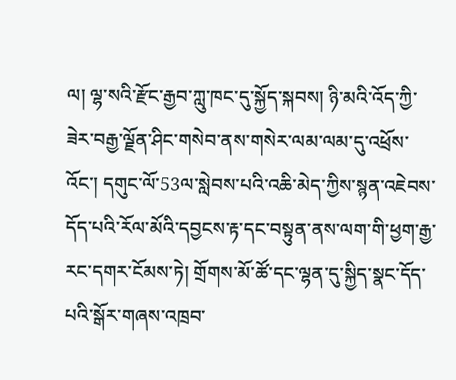ལ། ལྷ་སའི་རྫོང་རྒྱབ་ཀླུ་ཁང་དུ་སྐྱོད་སྐབས། ཉི་མའི་འོད་ཀྱི་ཟེར་བརྒྱ་ལྗོན་ཤིང་གསེབ་ནས་གསེར་ལམ་ལམ་དུ་འཕྲོས་འོང་། དགུང་ལོ་53ལ་སླེབས་པའི་འཆི་མེད་ཀྱིས་སྙན་འཇེབས་དོད་པའི་རོལ་མོའི་དབྱངས་རྟ་དང་བསྟུན་ནས་ལག་གི་ཕྱག་རྒྱ་རང་དགར་ངོམས་ཏེ། གྲོགས་མོ་ཚོ་དང་ལྷན་དུ་སྐྱིད་སྣང་དོད་པའི་སྒོར་གཞས་འཁྲབ་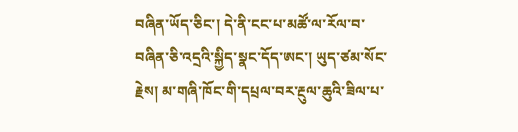བཞིན་ཡོད་ཅིང་། དེ་ནི་ངང་པ་མཚོ་ལ་རོལ་བ་བཞིན་ཅི་འདྲའི་སྐྱིད་སྣང་དོད་ཨང་། ཡུད་ཙམ་སོང་རྗེས། མ་གཞི་ཁོང་གི་དཔྲལ་བར་རྔུལ་ཆུའི་ཟིལ་པ་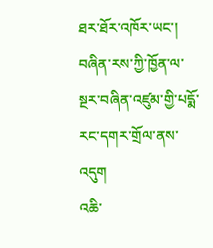ཐར་ཐོར་འཁོར་ཡང་། བཞིན་རས་ཀྱི་ཁྱོན་ལ་སྔར་བཞིན་འཛུམ་གྱི་པདྨོ་རང་དགར་གྲོལ་ནས་འདུག
འཆི་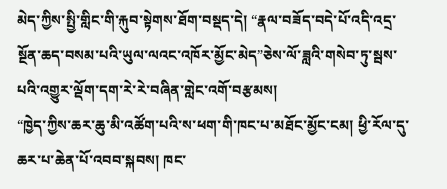མེད་ཀྱིས་སྤྱི་གླིང་གི་རྐུབ་སྟེགས་ཐོག་བསྡད་དེ། “རྣལ་བཟོད་བདེ་པོ་འདི་འདྲ་སྔོན་ཆད་བསམ་པའི་ཡུལ་ལའང་འཁོར་མྱོང་མེད”ཅེས་ལོ་ཟླའི་གསེབ་ཏུ་སྦས་པའི་འགྱུར་ལྡོག་དག་རེ་རེ་བཞིན་གླེང་འགོ་བརྩམས།
“ཁྱེད་ཀྱིས་ཆར་ཆུ་མི་འཚོག་པའི་ས་ཕག་གི་ཁང་པ་མཐོང་མྱོང་ངམ། ཕྱི་རོལ་དུ་ཆར་པ་ཆེན་པོ་འབབ་སྐབས། ཁང་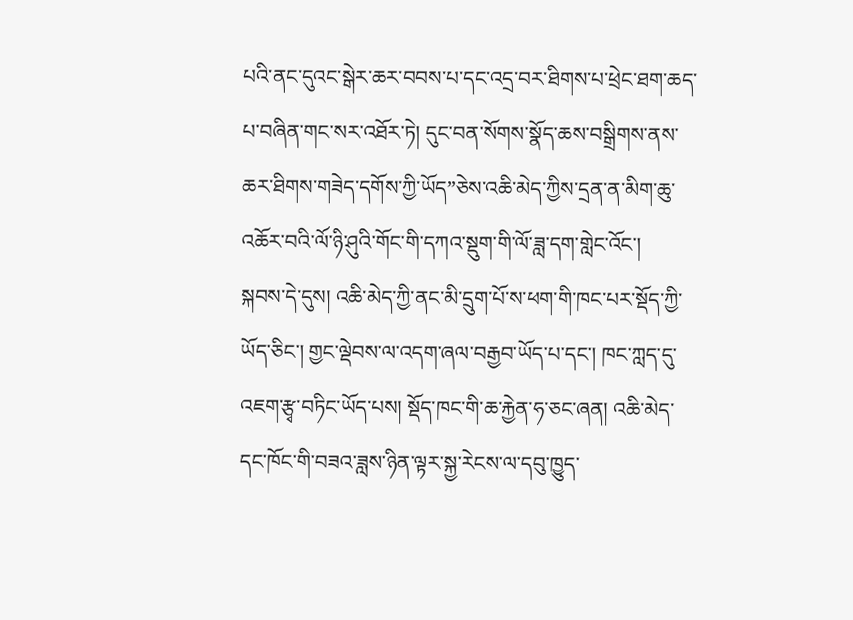པའི་ནང་དུའང་སྒེར་ཆར་བབས་པ་དང་འདྲ་བར་ཐིགས་པ་ཕྲེང་ཐག་ཆད་པ་བཞིན་གང་སར་འཐོར་ཏེ། དུང་བན་སོགས་སྣོད་ཆས་བསྒྲིགས་ནས་ཆར་ཐིགས་གཟེད་དགོས་ཀྱི་ཡོད”ཅེས་འཆི་མེད་ཀྱིས་དྲན་ན་མིག་ཆུ་འཆོར་བའི་ལོ་ཉི་ཤུའི་གོང་གི་དཀའ་སྡུག་གི་ལོ་ཟླ་དག་གླེང་འོང་།
སྐབས་དེ་དུས། འཆི་མེད་ཀྱི་ནང་མི་དྲུག་པོ་ས་ཕག་གི་ཁང་པར་སྡོད་ཀྱི་ཡོད་ཅིང་། གྱང་ལྡེབས་ལ་འདག་ཞལ་བརྒྱབ་ཡོད་པ་དང་། ཁང་ཀླད་དུ་འཇག་རྩྭ་བཏིང་ཡོད་པས། སྡོད་ཁང་གི་ཆ་རྐྱེན་ཧ་ཅང་ཞན། འཆི་མེད་དང་ཁོང་གི་བཟའ་ཟླས་ཉིན་ལྟར་སྐྱ་རེངས་ལ་དབུ་ཁྱུད་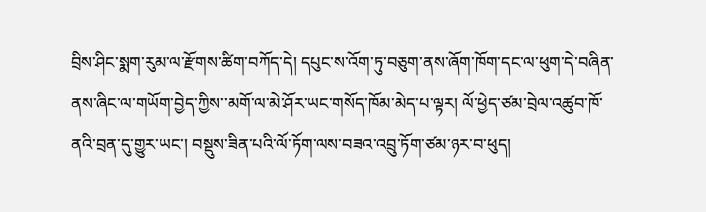བྲིས་ཤིང་སྨག་རུམ་ལ་རྫོགས་ཚིག་བཀོད་དེ། དཔུང་ས་འོག་ཏུ་བཅུག་ནས་ཞོག་ཁོག་དང་ལ་ཕུག་དེ་བཞིན་ནས་ཞིང་ལ་གཡོག་བྱེད་ཀྱིས་་མགོ་ལ་མེ་ཤོར་ཡང་གསོད་ཁོམ་མེད་པ་ལྟར། ལོ་ཕྱེད་ཙམ་བྲེལ་འཚུབ་ཁོ་ནའི་བྲན་དུ་གྱུར་ཡང་། བསྡུས་ཟིན་པའི་ལོ་ཏོག་ལས་བཟའ་འབྲུ་ཏོག་ཙམ་ཉར་བ་ཕུད།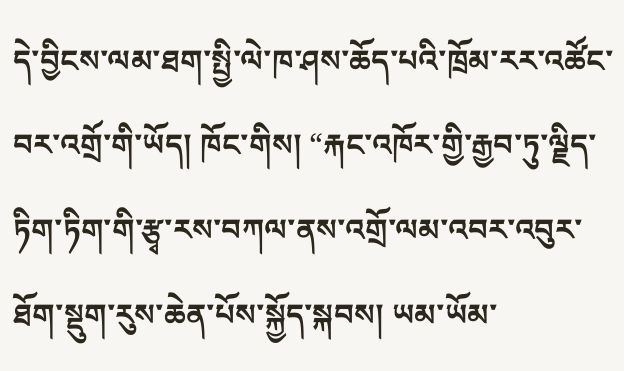དེ་བྱིངས་ལམ་ཐག་སྤྱི་ལེ་ཁ་ཤས་ཆོད་པའི་ཁྲོམ་རར་འཚོང་བར་འགྲོ་གི་ཡོད། ཁོང་གིས། “རྐང་འཁོར་གྱི་རྒྱབ་ཏུ་ལྗིད་ཏིག་ཏིག་གི་རྩྭ་རས་བཀལ་ནས་འགྲོ་ལམ་འབར་འབུར་ཐོག་སྡུག་རུས་ཆེན་པོས་སྐྱོད་སྐབས། ཡམ་ཡོམ་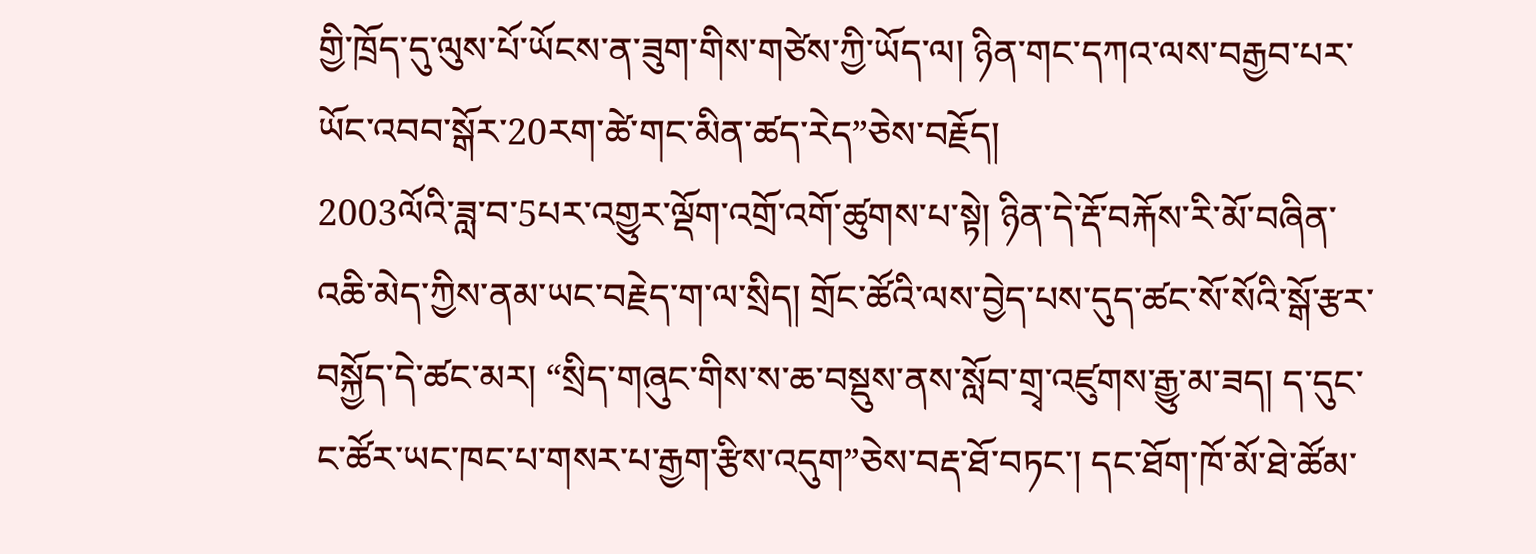གྱི་ཁྲོད་དུ་ལུས་པོ་ཡོངས་ན་ཟུག་གིས་གཙེས་ཀྱི་ཡོད་ལ། ཉིན་གང་དཀའ་ལས་བརྒྱབ་པར་ཡོང་འབབ་སྒོར་20རག་ཚེ་གང་མིན་ཚད་རེད”ཅེས་བརྗོད།
2003ལོའི་ཟླ་བ་5པར་འགྱུར་ལྡོག་འགྲོ་འགོ་ཚུགས་པ་སྟེ། ཉིན་དེ་རྡོ་བརྐོས་རི་མོ་བཞིན་འཆི་མེད་ཀྱིས་ནམ་ཡང་བརྗེད་ག་ལ་སྲིད། གྲོང་ཚོའི་ལས་བྱེད་པས་དུད་ཚང་སོ་སོའི་སྒོ་རྩར་བསྐྱོད་དེ་ཚང་མར། “སྲིད་གཞུང་གིས་ས་ཆ་བསྡུས་ནས་སློབ་གྲྭ་འཛུགས་རྒྱུ་མ་ཟད། ད་དུང་ང་ཚོར་ཡང་ཁང་པ་གསར་པ་རྒྱག་རྩིས་འདུག”ཅེས་བརྡ་ཐོ་བཏང་། དང་ཐོག་ཁོ་མོ་ཐེ་ཚོམ་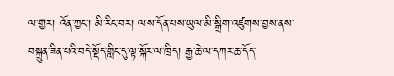ལ་གྱར། འོན་ཀྱང་། མི་རིང་བར། ལས་དོན་པས་ཡུལ་མི་སྒྲིག་འཛུགས་བྱས་ནས་བསྐྲུན་ཟིན་པའི་བདེ་སྡོད་གླིང་དུ་ལྟ་སྐོར་ལ་ཁྲིད། རྒྱ་ཆེ་ལ་དཀར་ཆ་དོད་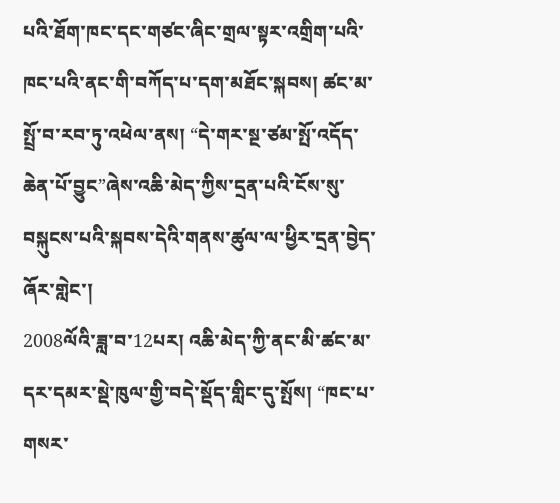པའི་ཐོག་ཁང་དང་གཙང་ཞིང་གྲལ་སྟར་འགྲིག་པའི་ཁང་པའི་ནང་གི་བཀོད་པ་དག་མཐོང་སྐབས། ཚང་མ་སྤྲོ་བ་རབ་ཏུ་འཕེལ་ནས། “དེ་གར་སྔ་ཙམ་སྤོ་འདོད་ཆེན་པོ་བྱུང”ཞེས་འཆི་མེད་ཀྱིས་དྲན་པའི་ངོས་སུ་བསྐུངས་པའི་སྐབས་དེའི་གནས་ཚུལ་ལ་ཕྱིར་དྲན་བྱེད་ཞོར་གླེང་།
2008ལོའི་ཟླ་བ་12པར། འཆི་མེད་ཀྱི་ནང་མི་ཚང་མ་དར་དམར་སྡེ་ཁུལ་གྱི་བདེ་སྡོད་གླིང་དུ་སྤོས། “ཁང་པ་གསར་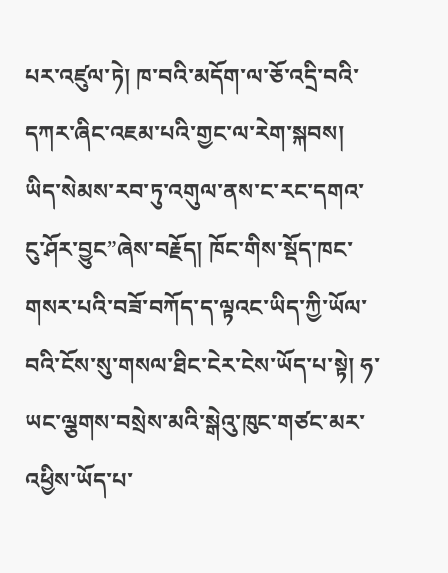པར་འཛུལ་ཏེ། ཁ་བའི་མདོག་ལ་ཅོ་འདྲི་བའི་དཀར་ཞིང་འཇམ་པའི་གྱང་ལ་རེག་སྐབས། ཡིད་སེམས་རབ་ཏུ་འགུལ་ནས་ང་རང་དགའ་ངུ་ཤོར་བྱུང”ཞེས་བརྗོད། ཁོང་གིས་སྡོད་ཁང་གསར་པའི་བཟོ་བཀོད་ད་ལྟའང་ཡིད་ཀྱི་ཡོལ་བའི་ངོས་སུ་གསལ་ཐིང་ངེར་ངེས་ཡོད་པ་སྟེ། ཧ་ཡང་ལྕགས་བསྲེས་མའི་སྒེའུ་ཁུང་གཙང་མར་འཕྱིས་ཡོད་པ་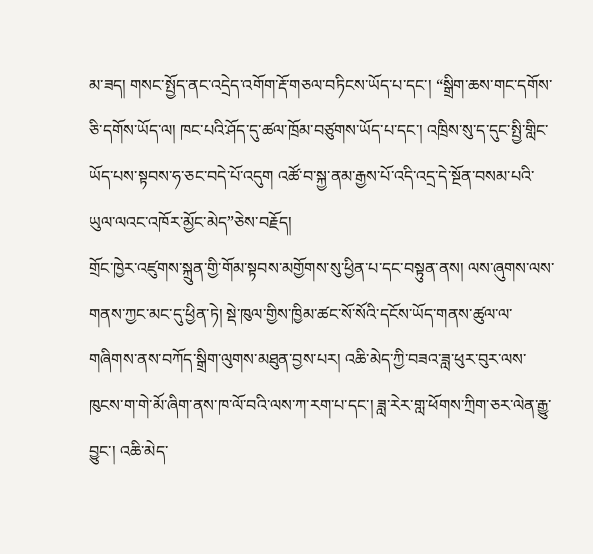མ་ཟད། གསང་སྤྱོད་ནང་འདྲེད་འགོག་རྡོ་གཅལ་བཏིངས་ཡོད་པ་དང་། “སྒྲིག་ཆས་གང་དགོས་ཅི་དགོས་ཡོད་ལ། ཁང་པའི་ཤོད་དུ་ཚལ་ཁྲོམ་བཙུགས་ཡོད་པ་དང་། འཁྲིས་སུ་ད་དུང་སྤྱི་གླིང་ཡོད་པས་སྟབས་ཧ་ཅང་བདེ་པོ་འདུག འཚོ་བ་སྐྱ་ནམ་རྒྱས་པོ་འདི་འདྲ་དེ་སྔོན་བསམ་པའི་ཡུལ་ལའང་འཁོར་མྱོང་མེད”ཅེས་བརྗོད།
གྲོང་ཁྱེར་འཛུགས་སྐྲུན་གྱི་གོམ་སྟབས་མགྱོགས་སུ་ཕྱིན་པ་དང་བསྟུན་ནས། ལས་ཞུགས་ལས་གནས་ཀྱང་མང་དུ་ཕྱིན་ཏེ། སྡེ་ཁུལ་གྱིས་ཁྱིམ་ཚང་སོ་སོའི་དངོས་ཡོད་གནས་ཚུལ་ལ་གཞིགས་ནས་བཀོད་སྒྲིག་ལུགས་མཐུན་བྱས་པར། འཆི་མེད་ཀྱི་བཟའ་ཟླ་ཕུར་བུར་ལས་ཁུངས་ག་གེ་མོ་ཞིག་ནས་ཁ་ལོ་བའི་ལས་ཀ་རག་པ་དང་། ཟླ་རེར་གླ་ཕོགས་ཀྲིག་ཅར་ལེན་རྒྱུ་བྱུང་། འཆི་མེད་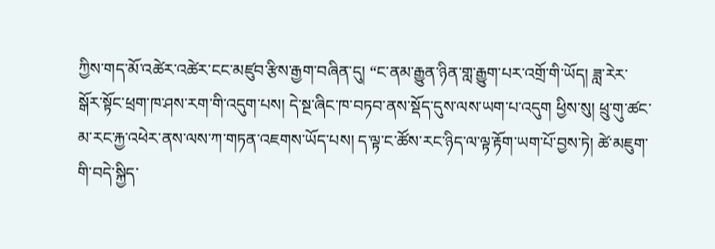ཀྱིས་གད་མོ་འཚེར་འཚེར་ངང་མཛུབ་རྩིས་རྒྱག་བཞིན་དུ། “ང་ནམ་རྒྱུན་ཉིན་གླ་རྒྱུག་པར་འགྲོ་གི་ཡོད། ཟླ་རེར་སྒོར་སྟོང་ཕྲག་ཁ་ཤས་རག་གི་འདུག་པས། དེ་སྔ་ཞིང་ཁ་བཏབ་ནས་སྡོད་དུས་ལས་ཡག་པ་འདུག ཕྱིས་སུ། ཕྲུ་གུ་ཚང་མ་རང་རྐྱ་འཕེར་ནས་ལས་ཀ་གཏན་འཇགས་ཡོད་པས། ད་ལྟ་ང་ཚོས་རང་ཉིད་ལ་ལྟ་རྟོག་ཡག་པོ་བྱས་ཏེ། ཚེ་མཇུག་གི་བདེ་སྐྱིད་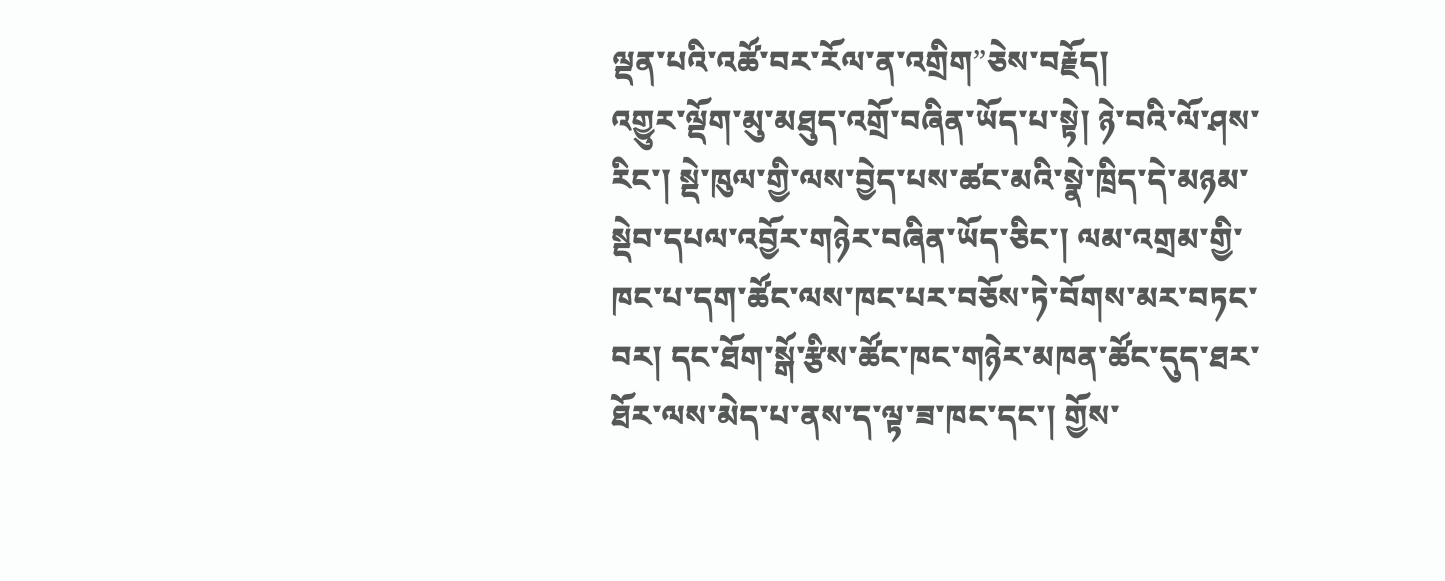ལྡན་པའི་འཚོ་བར་རོལ་ན་འགྲིག”ཅེས་བརྗོད།
འགྱུར་ལྡོག་མུ་མཐུད་འགྲོ་བཞིན་ཡོད་པ་སྟེ། ཉེ་བའི་ལོ་ཤས་རིང་། སྡེ་ཁུལ་གྱི་ལས་བྱེད་པས་ཚང་མའི་སྣེ་ཁྲིད་དེ་མཉམ་སྡེབ་དཔལ་འབྱོར་གཉེར་བཞིན་ཡོད་ཅིང་། ལམ་འགྲམ་གྱི་ཁང་པ་དག་ཚོང་ལས་ཁང་པར་བཅོས་ཏེ་བོགས་མར་བཏང་བར། དང་ཐོག་སྒོ་རྩིས་ཚོང་ཁང་གཉེར་མཁན་ཚོང་དུད་ཐར་ཐོར་ལས་མེད་པ་ནས་ད་ལྟ་ཟ་ཁང་དང་། གྱོས་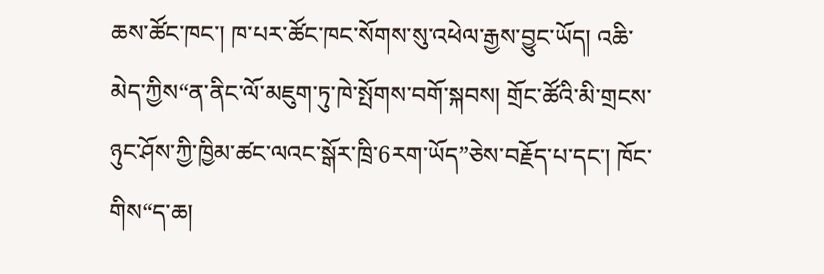ཆས་ཚོང་ཁང་། ཁ་པར་ཚོང་ཁང་སོགས་སུ་འཕེལ་རྒྱས་བྱུང་ཡོད། འཆི་མེད་ཀྱིས“ན་ནིང་ལོ་མཇུག་ཏུ་ཁེ་སྤོགས་བགོ་སྐབས། གྲོང་ཚོའི་མི་གྲངས་ཉུང་ཤོས་ཀྱི་ཁྱིམ་ཚང་ལའང་སྒོར་ཁྲི་6རག་ཡོད”ཅེས་བརྗོད་པ་དང་། ཁོང་གིས“ད་ཆ།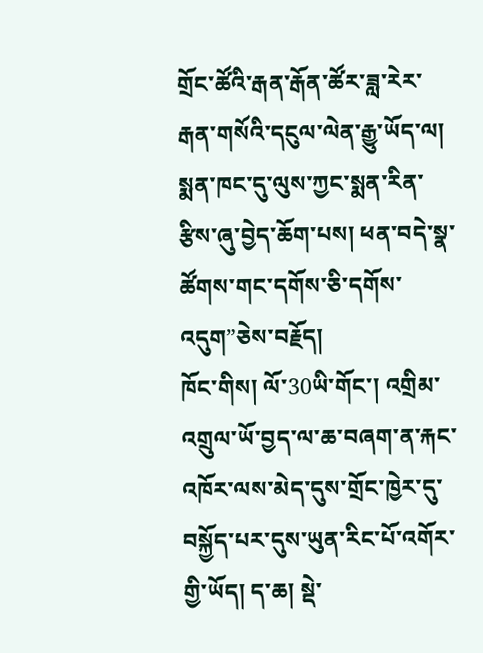གྲོང་ཚོའི་རྒན་རྒོན་ཚོར་ཟླ་རེར་རྒན་གསོའི་དངུལ་ལེན་རྒྱུ་ཡོད་ལ། སྨན་ཁང་དུ་ལུས་ཀྱང་སྨན་རིན་རྩིས་ཞུ་བྱེད་ཆོག་པས། ཕན་བདེ་སྣ་ཚོགས་གང་དགོས་ཅི་དགོས་འདུག”ཅེས་བརྗོད།
ཁོང་གིས། ལོ་30ཡི་གོང་། འགྲིམ་འགྲུལ་ཡོ་བྱད་ལ་ཆ་བཞག་ན་རྐང་འཁོར་ལས་མེད་དུས་གྲོང་ཁྱེར་དུ་བསྐྱོད་པར་དུས་ཡུན་རིང་པོ་འགོར་གྱི་ཡོད། ད་ཆ། སྡེ་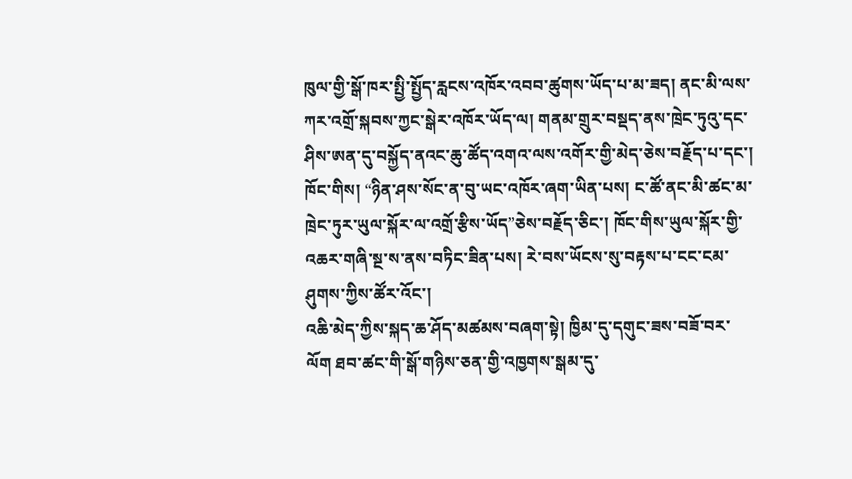ཁུལ་གྱི་སྒོ་ཁར་སྤྱི་སྤྱོད་རླངས་འཁོར་འབབ་ཚུགས་ཡོད་པ་མ་ཟད། ནང་མི་ལས་ཀར་འགྲོ་སྐབས་ཀྱང་སྒེར་འཁོར་ཡོད་ལ། གནམ་གྲུར་བསྡད་ནས་ཁྲེང་ཏུའུ་དང་ཤིས་ཨན་དུ་བསྐྱོད་ནའང་ཆུ་ཚོད་འགའ་ལས་འགོར་གྱི་མེད་ཅེས་བརྗོད་པ་དང་། ཁོང་གིས། “ཉིན་ཤས་སོང་ན་བུ་ཡང་འཁོར་ཞག་ཡིན་པས། ང་ཚོ་ནང་མི་ཚང་མ་ཁྲེང་ཏུར་ཡུལ་སྐོར་ལ་འགྲོ་རྩིས་ཡོད”ཅེས་བརྗོད་ཅིང་། ཁོང་གིས་ཡུལ་སྐོར་གྱི་འཆར་གཞི་སྔ་ས་ནས་བཏིང་ཟིན་པས། རེ་བས་ཡོངས་སུ་བརྟས་པ་ངང་ངམ་ཤུགས་ཀྱིས་ཚོར་འོང་།
འཆི་མེད་ཀྱིས་སྐད་ཆ་ཤོད་མཚམས་བཞག་སྟེ། ཁྱིམ་དུ་དགུང་ཟས་བཟོ་བར་ལོག ཐབ་ཚང་གི་སྒོ་གཉིས་ཅན་གྱི་འཁྱགས་སྒམ་དུ་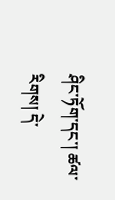ཤིང་ཏོག་དང་། ཚལ་རིགས། དེ་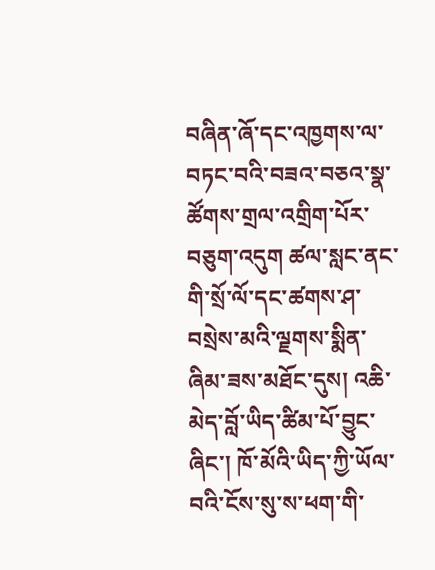བཞིན་ཞོ་དང་འཁྱགས་ལ་བཏང་བའི་བཟའ་བཅའ་སྣ་ཚོགས་གྲལ་འགྲིག་པོར་བཅུག་འདུག ཚལ་སླང་ནང་གི་སྲོ་ལོ་དང་ཚགས་ཤ་བསྲེས་མའི་ལྗགས་སྨིན་ཞིམ་ཟས་མཐོང་དུས། འཆི་མེད་བློ་ཡིད་ཚིམ་པོ་བྱུང་ཞིང་། ཁོ་མོའི་ཡིད་ཀྱི་ཡོལ་བའི་ངོས་སུ་ས་ཕག་གི་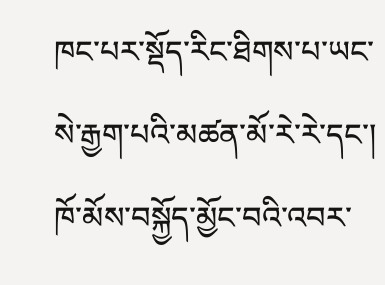ཁང་པར་སྡོད་རིང་ཐིགས་པ་ཡང་སེ་རྒྱག་པའི་མཚན་མོ་རེ་རེ་དང་། ཁོ་མོས་བསྐྱོད་མྱོང་བའི་འབར་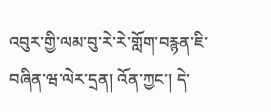འབུར་གྱི་ལམ་བུ་རེ་རེ་གློག་བརྙན་ཇི་བཞིན་ཝ་ལེར་དྲན། འོན་ཀྱང་། དེ་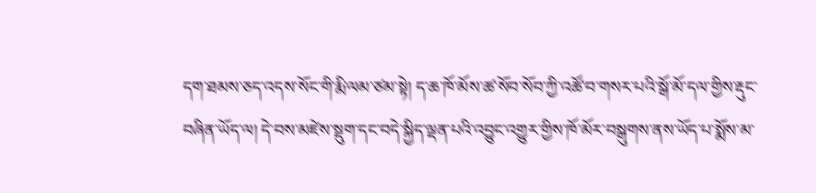དག་ཐམས་ཅད་འདས་སོང་གི་རྨི་ལམ་ཙམ་སྟེ། ད་ཆ་ཁོ་མོས་ཚ་སོབ་སོབ་ཀྱི་འཚོ་བ་གསར་པའི་སྒོ་མོ་དལ་གྱིས་རྡུང་བཞིན་ཡོད་ལ། དེ་བས་མཛེས་སྡུག་དང་བདེ་སྐྱིད་ལྡན་པའི་འབྱུང་འགྱུར་གྱིས་ཁོ་མོར་བསྒུགས་ནས་ཡོད་པ་སྨོས་མ་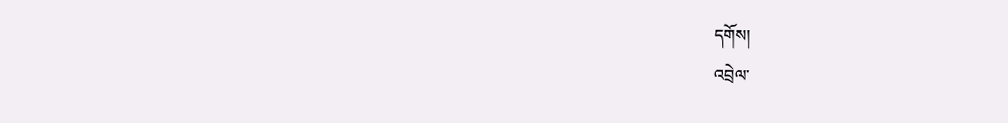དགོས།
འབྲེལ་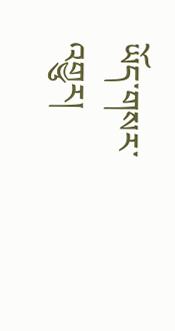ཡོད་གསར་འགྱུར།